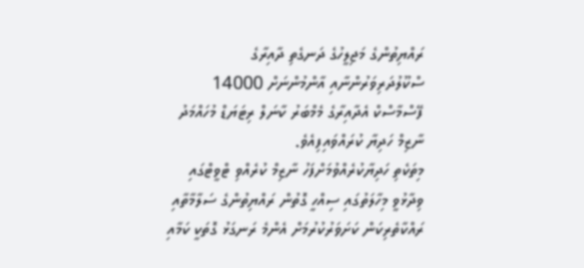ރައްޔިތުންގެ މަޖިލީހުގެ ދަނގެތި ދާއިރާގެ ސްކޫލުދަރިވަރުންނާއި އާންމުންނަށް 14000 ފޭސްމާސްކް އެދާއިރާގެ މެމްބަރު ކާނަލް ރިޓަޔަޑް މުހައްމަދު ނާޒިމް ހަދިޔާ ކުރައްވައިފިއެވެ.
މިތަކެތި ހަދިޔާކުރެއްވުމަށްފަހު ނާޒިމް ކުރެއްވި ޓްވީޓްގައި ވިދާޅުވީ މިހާލަތުގައި ސިއްހީ ގޮތުން ރައްޔިތުންގެ ސަލާމާތާއި ރައްކާތެރިކަން ކަށަވަރުކުރުމަށް އެންމެ ރަނގަޅު ގޮތަކީ ކަމާއި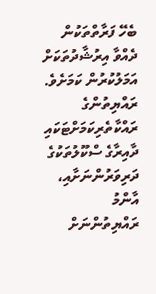ބެހޭ ފަރާތްތަކުން ދެއްވާ އިރުޝާދުތަކަށް އަމަލުކުރުން ކަމަށެވެ. ރައްޔިތުންގެ ރައްކާތެރިކަމަށްޓަކައި ދާއިރާގެ ސްކޫލުތަކުގެ ދަރިވަރުންނަށާއި، އާންމު ރައްޔިތުންނަށް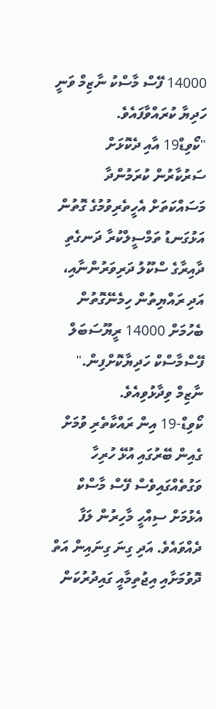14000 ފޭސް މާސްކު ނާޒިމް ވަނީ ހަދިޔާ ކުރައްވާފައެވެ.
"ކޯވިޑް19 އާއި ދެކޮޅަށް ސަރުކާރުން ކުރަމުންދާ މަސައްކަތަށް އެހީތެރިވުމުގެ ގޮތުން އަޅުގަނޑު ތަމްސީލްކުރާ ދަނގެތި ދާއިރާގެ ސްކޫލު ދަރިވަރުންނާއި، އަދި ރައްޔިތުން ހިމެނޭގޮތުން ބެހުމަށް 14000 ރީޔޫސަބަލް ފޭސްމާސްކް ހަދިޔާކޮށްފިން." ނާޒިމް ވިދާޅުވިއެވެ.
ކޯވިޑް-19 އިން ރައްކާތެރި ވުމަށް ގެއިން ބޭރުގައި އުޅޭ ހުރިހާ ވަގުތެއްގައިވެސް ފޭސް މާސްކް އެޅުމަށް ސިއްހީ މާހިރުން ލަފާ ދެއްވައެވެ. އަދި ގިނަ ގިނައިން އަތް ދޮވުމަށާއި އިޖުތިމާއީ ގައިދުރުކަން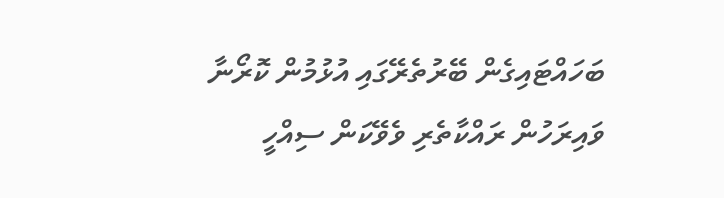ބަހައްޓައިގެން ބޭރުތެރޭގައި އުޅުމުން ކޮރޯނާ ވައިރަހުން ރައްކާތެރި ވެވޭކަން ސިއްހީ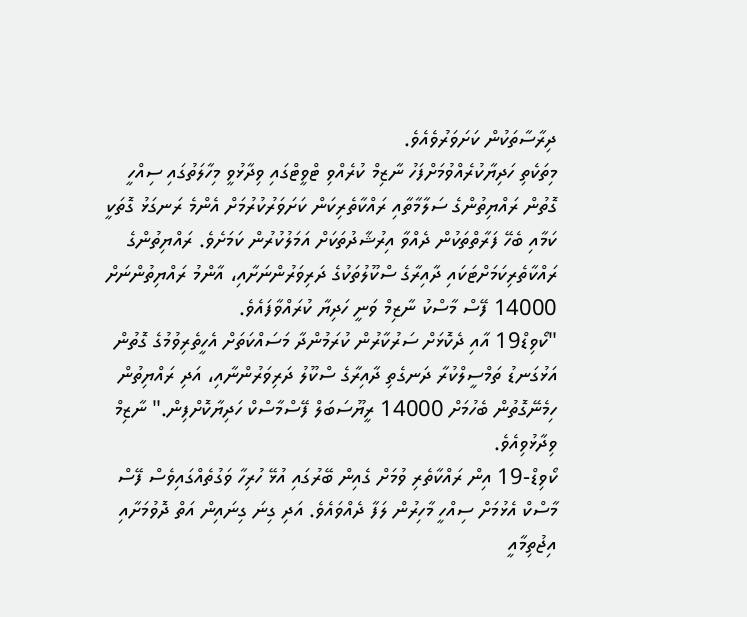ދިރާސާތަކުން ކަށަވަރުވެއެވެ.
މިތަކެތި ހަދިޔާކުރެއްވުމަށްފަހު ނާޒިމް ކުރެއްވި ޓްވީޓްގައި ވިދާޅުވީ މިހާލަތުގައި ސިއްހީ ގޮތުން ރައްޔިތުންގެ ސަލާމާތާއި ރައްކާތެރިކަން ކަށަވަރުކުރުމަށް އެންމެ ރަނގަޅު ގޮތަކީ ކަމާއި ބެހޭ ފަރާތްތަކުން ދެއްވާ އިރުޝާދުތަކަށް އަމަލުކުރުން ކަމަށެވެ. ރައްޔިތުންގެ ރައްކާތެރިކަމަށްޓަކައި ދާއިރާގެ ސްކޫލުތަކުގެ ދަރިވަރުންނަށާއި، އާންމު ރައްޔިތުންނަށް 14000 ފޭސް މާސްކު ނާޒިމް ވަނީ ހަދިޔާ ކުރައްވާފައެވެ.
"ކޯވިޑް19 އާއި ދެކޮޅަށް ސަރުކާރުން ކުރަމުންދާ މަސައްކަތަށް އެހީތެރިވުމުގެ ގޮތުން އަޅުގަނޑު ތަމްސީލްކުރާ ދަނގެތި ދާއިރާގެ ސްކޫލު ދަރިވަރުންނާއި، އަދި ރައްޔިތުން ހިމެނޭގޮތުން ބެހުމަށް 14000 ރީޔޫސަބަލް ފޭސްމާސްކް ހަދިޔާކޮށްފިން." ނާޒިމް ވިދާޅުވިއެވެ.
ކޯވިޑް-19 އިން ރައްކާތެރި ވުމަށް ގެއިން ބޭރުގައި އުޅޭ ހުރިހާ ވަގުތެއްގައިވެސް ފޭސް މާސްކް އެޅުމަށް ސިއްހީ މާހިރުން ލަފާ ދެއްވައެވެ. އަދި ގިނަ ގިނައިން އަތް ދޮވުމަށާއި އިޖުތިމާއީ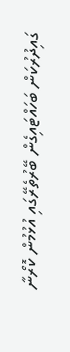ގައިދުރުކަން ބަހައްޓައިގެން ބޭރުތެރޭގައި އުޅުމުން ކޮރޯނާ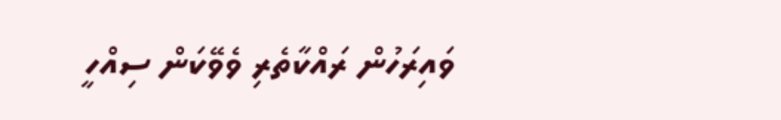ވައިރަހުން ރައްކާތެރި ވެވޭކަން ސިއްހީ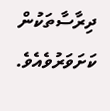ދިރާސާތަކުން ކަށަވަރުވެއެވެ.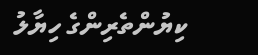ކިޔުންތެރިންގެ ހިޔާލު